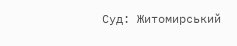Суд: Житомирський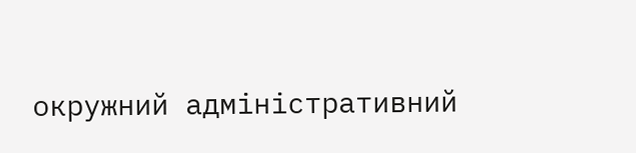окружний адміністративний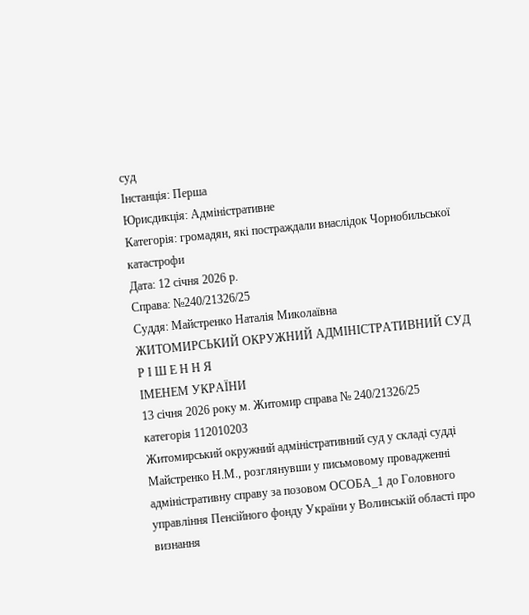суд
Інстанція: Перша
Юрисдикція: Адміністративне
Категорія: громадян, які постраждали внаслідок Чорнобильської катастрофи
Дата: 12 січня 2026 р.
Справа: №240/21326/25
Суддя: Майстренко Наталія Миколаївна
ЖИТОМИРСЬКИЙ ОКРУЖНИЙ АДМІНІСТРАТИВНИЙ СУД
Р І Ш Е Н Н Я
ІМЕНЕМ УКРАЇНИ
13 січня 2026 року м. Житомир справа № 240/21326/25
категорія 112010203
Житомирський окружний адміністративний суд у складі судді Майстренко Н.М., розглянувши у письмовому провадженні адміністративну справу за позовом ОСОБА_1 до Головного управління Пенсійного фонду України у Волинській області про визнання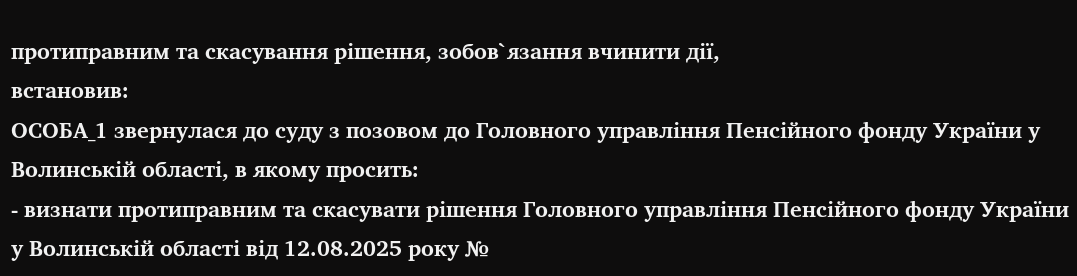протиправним та скасування рішення, зобов`язання вчинити дії,
встановив:
ОСОБА_1 звернулася до суду з позовом до Головного управління Пенсійного фонду України у Волинській області, в якому просить:
- визнати протиправним та скасувати рішення Головного управління Пенсійного фонду України у Волинській області від 12.08.2025 року №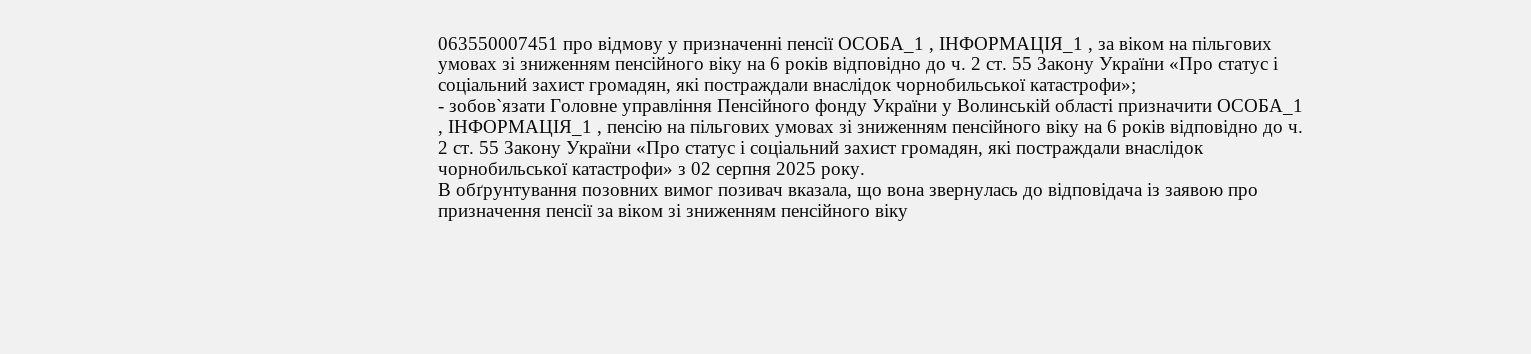063550007451 про відмову у призначенні пенсії ОСОБА_1 , ІНФОРМАЦІЯ_1 , за віком на пільгових умовах зі зниженням пенсійного віку на 6 років відповідно до ч. 2 ст. 55 Закону України «Про статус і соціальний захист громадян, які постраждали внаслідок чорнобильської катастрофи»;
- зобов`язати Головне управління Пенсійного фонду України у Волинській області призначити ОСОБА_1 , ІНФОРМАЦІЯ_1 , пенсію на пільгових умовах зі зниженням пенсійного віку на 6 років відповідно до ч. 2 ст. 55 Закону України «Про статус і соціальний захист громадян, які постраждали внаслідок чорнобильської катастрофи» з 02 серпня 2025 року.
В обґрунтування позовних вимог позивач вказала, що вона звернулась до відповідача із заявою про призначення пенсії за віком зі зниженням пенсійного віку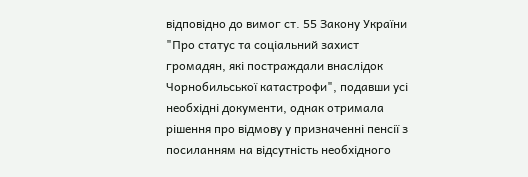відповідно до вимог ст. 55 Закону України "Про статус та соціальний захист громадян, які постраждали внаслідок Чорнобильської катастрофи", подавши усі необхідні документи, однак отримала рішення про відмову у призначенні пенсії з посиланням на відсутність необхідного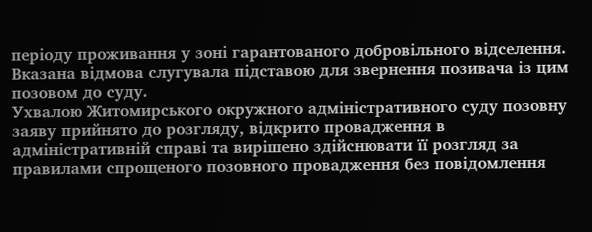періоду проживання у зоні гарантованого добровільного відселення. Вказана відмова слугувала підставою для звернення позивача із цим позовом до суду.
Ухвалою Житомирського окружного адміністративного суду позовну заяву прийнято до розгляду, відкрито провадження в адміністративній справі та вирішено здійснювати її розгляд за правилами спрощеного позовного провадження без повідомлення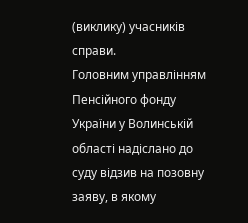(виклику) учасників справи.
Головним управлінням Пенсійного фонду України у Волинській області надіслано до суду відзив на позовну заяву, в якому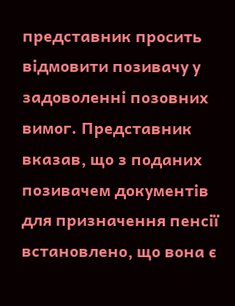представник просить відмовити позивачу у задоволенні позовних вимог. Представник вказав, що з поданих позивачем документів для призначення пенсії встановлено, що вона є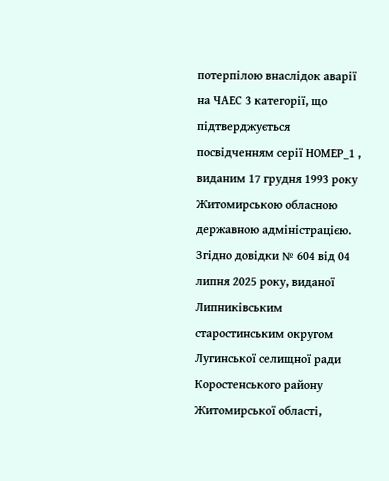потерпілою внаслідок аварії на ЧАЕС 3 категорії, що підтверджується посвідченням серії НОМЕР_1 , виданим 17 грудня 1993 року Житомирською обласною державною адміністрацією. Згідно довідки № 604 від 04 липня 2025 року, виданої Липниківським старостинським округом Лугинської селищної ради Коростенського району Житомирської області,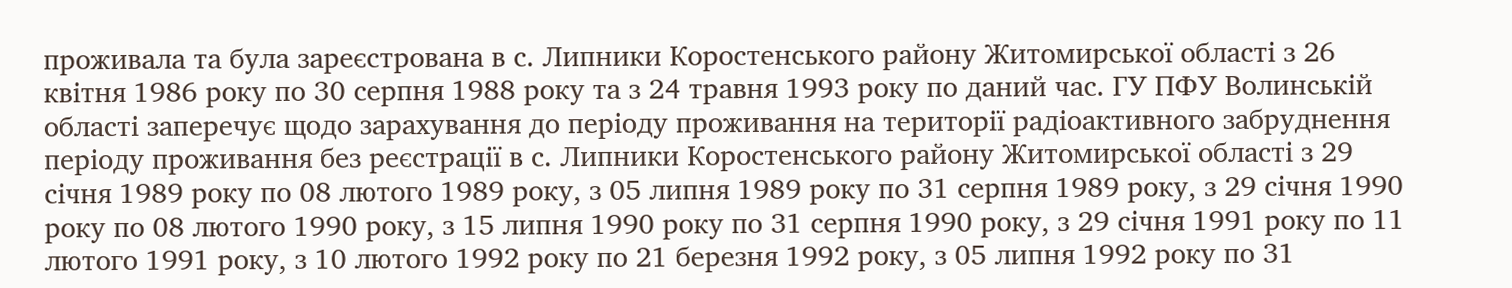проживала та була зареєстрована в с. Липники Коростенського району Житомирської області з 26 квітня 1986 року по 30 серпня 1988 року та з 24 травня 1993 року по даний час. ГУ ПФУ Волинській області заперечує щодо зарахування до періоду проживання на території радіоактивного забруднення періоду проживання без реєстрації в с. Липники Коростенського району Житомирської області з 29 січня 1989 року по 08 лютого 1989 року, з 05 липня 1989 року по 31 серпня 1989 року, з 29 січня 1990 року по 08 лютого 1990 року, з 15 липня 1990 року по 31 серпня 1990 року, з 29 січня 1991 року по 11 лютого 1991 року, з 10 лютого 1992 року по 21 березня 1992 року, з 05 липня 1992 року по 31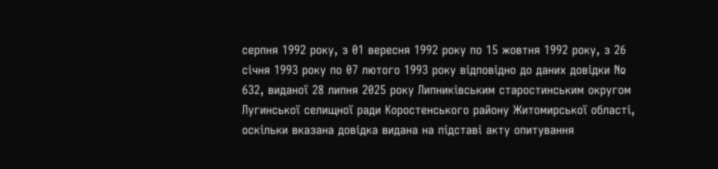серпня 1992 року, з 01 вересня 1992 року по 15 жовтня 1992 року, з 26 січня 1993 року по 07 лютого 1993 року відповідно до даних довідки № 632, виданої 28 липня 2025 року Липниківським старостинським округом Лугинської селищної ради Коростенського району Житомирської області, оскільки вказана довідка видана на підставі акту опитування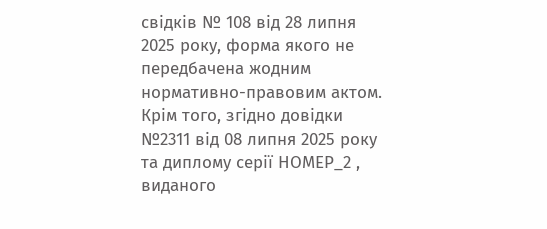свідків № 108 від 28 липня 2025 року, форма якого не передбачена жодним нормативно-правовим актом. Крім того, згідно довідки №2311 від 08 липня 2025 року та диплому серії НОМЕР_2 , виданого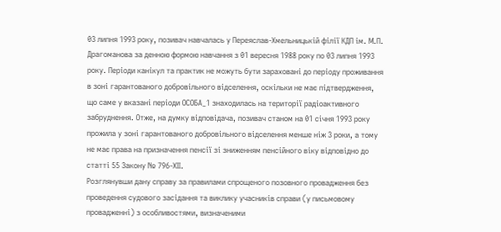03 липня 1993 року, позивач навчалась у Переяслав-Хмельницькій філії КДП ім. М.П. Драгоманова за денною формою навчання з 01 вересня 1988 року по 03 липня 1993 року. Періоди канікул та практик не можуть бути зараховані до періоду проживання в зоні гарантованого добровільного відселення, оскільки не має підтвердження, що саме у вказані періоди ОСОБА_1 знаходилась на території радіоактивного забруднення. Отже, на думку відповідача, позивач станом на 01 січня 1993 року прожила у зоні гарантованого добровільного відселення менше ніж 3 роки, а тому не має права на призначення пенсії зі зниженням пенсійного віку відповідно до статті 55 Закону № 796-ХІІ.
Розглянувши дану справу за правилами спрощеного позовного провадження без проведення судового засідання та виклику учасників справи (у письмовому провадженні) з особливостями, визначеними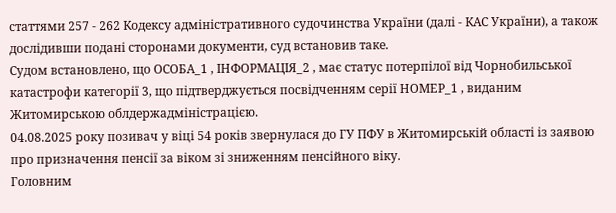статтями 257 - 262 Кодексу адміністративного судочинства України (далі - КАС України), а також дослідивши подані сторонами документи, суд встановив таке.
Судом встановлено, що ОСОБА_1 , ІНФОРМАЦІЯ_2 , має статус потерпілої від Чорнобильської катастрофи категорії 3, що підтверджується посвідченням серії НОМЕР_1 , виданим Житомирською облдержадміністрацією.
04.08.2025 року позивач у віці 54 років звернулася до ГУ ПФУ в Житомирській області із заявою про призначення пенсії за віком зі зниженням пенсійного віку.
Головним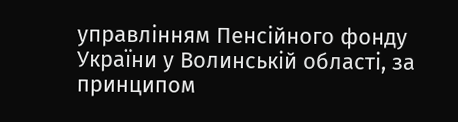управлінням Пенсійного фонду України у Волинській області, за принципом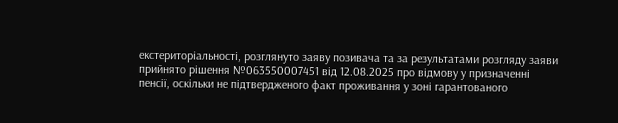екстериторіальності, розглянуто заяву позивача та за результатами розгляду заяви прийнято рішення №063550007451 від 12.08.2025 про відмову у призначенні пенсії, оскільки не підтвердженого факт проживання у зоні гарантованого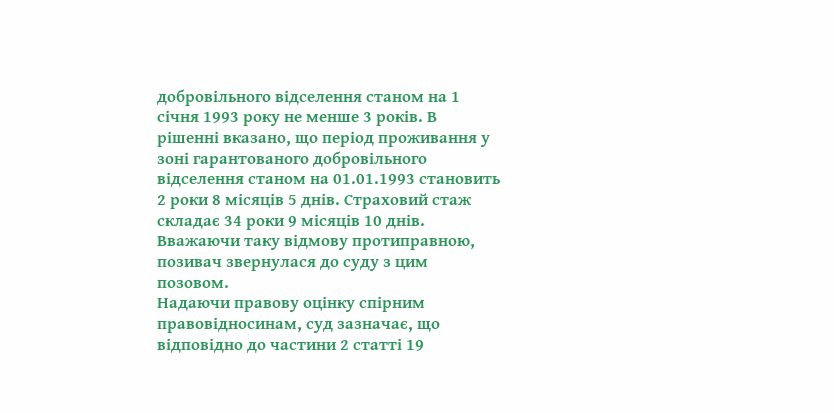добровільного відселення станом на 1 січня 1993 року не менше 3 років. В рішенні вказано, що період проживання у зоні гарантованого добровільного відселення станом на 01.01.1993 становить 2 роки 8 місяців 5 днів. Страховий стаж складає 34 роки 9 місяців 10 днів.
Вважаючи таку відмову протиправною, позивач звернулася до суду з цим позовом.
Надаючи правову оцінку спірним правовідносинам, суд зазначає, що відповідно до частини 2 статті 19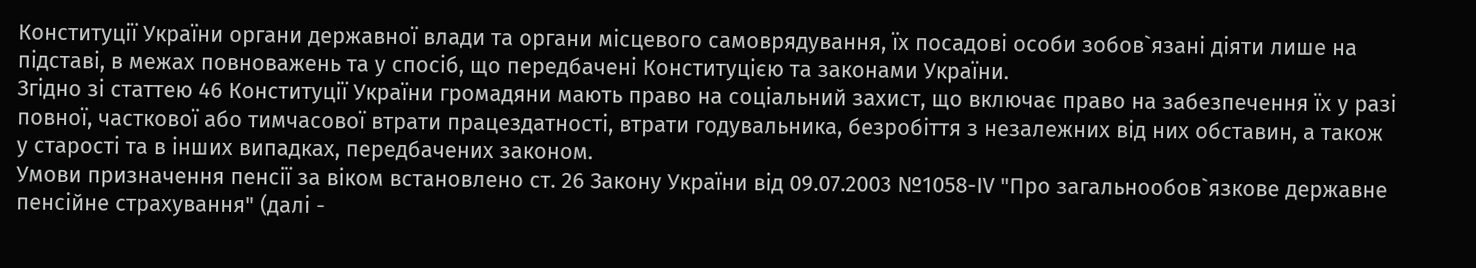Конституції України органи державної влади та органи місцевого самоврядування, їх посадові особи зобов`язані діяти лише на підставі, в межах повноважень та у спосіб, що передбачені Конституцією та законами України.
Згідно зі статтею 46 Конституції України громадяни мають право на соціальний захист, що включає право на забезпечення їх у разі повної, часткової або тимчасової втрати працездатності, втрати годувальника, безробіття з незалежних від них обставин, а також у старості та в інших випадках, передбачених законом.
Умови призначення пенсії за віком встановлено ст. 26 Закону України від 09.07.2003 №1058-ІV "Про загальнообов`язкове державне пенсійне страхування" (далі -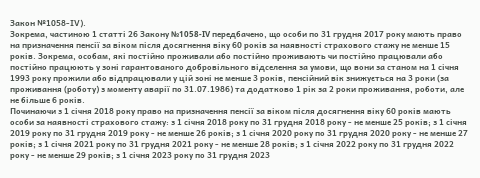Закон №1058-ІV).
Зокрема, частиною 1 статті 26 Закону №1058-IV передбачено, що особи по 31 грудня 2017 року мають право на призначення пенсії за віком після досягнення віку 60 років за наявності страхового стажу не менше 15 років. Зокрема, особам, які постійно проживали або постійно проживають чи постійно працювали або постійно працюють у зоні гарантованого добровільного відселення за умови, що вони за станом на 1 січня 1993 року прожили або відпрацювали у цій зоні не менше 3 років, пенсійний вік знижується на 3 роки (за проживання (роботу) з моменту аварії по 31.07.1986) та додатково 1 рік за 2 роки проживання, роботи, але не більше 6 років.
Починаючи з 1 січня 2018 року право на призначення пенсії за віком після досягнення віку 60 років мають особи за наявності страхового стажу: з 1 січня 2018 року по 31 грудня 2018 року - не менше 25 років; з 1 січня 2019 року по 31 грудня 2019 року - не менше 26 років; з 1 січня 2020 року по 31 грудня 2020 року - не менше 27 років; з 1 січня 2021 року по 31 грудня 2021 року - не менше 28 років; з 1 січня 2022 року по 31 грудня 2022 року - не менше 29 років; з 1 січня 2023 року по 31 грудня 2023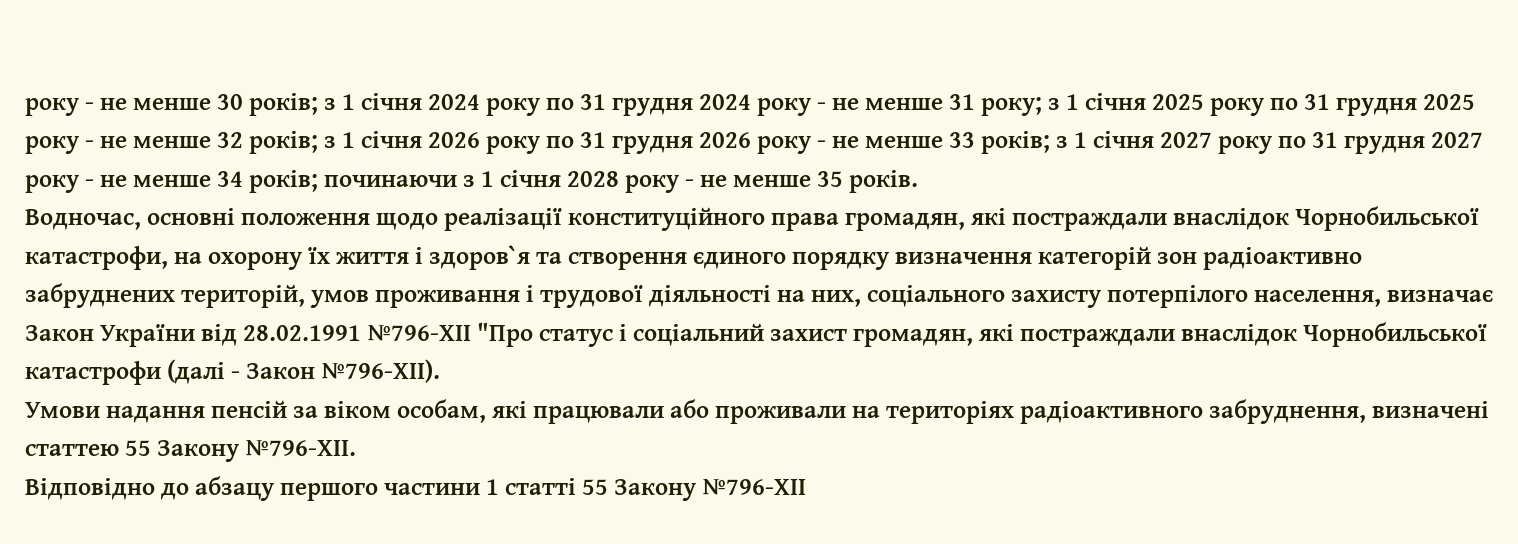року - не менше 30 років; з 1 січня 2024 року по 31 грудня 2024 року - не менше 31 року; з 1 січня 2025 року по 31 грудня 2025 року - не менше 32 років; з 1 січня 2026 року по 31 грудня 2026 року - не менше 33 років; з 1 січня 2027 року по 31 грудня 2027 року - не менше 34 років; починаючи з 1 січня 2028 року - не менше 35 років.
Водночас, основні положення щодо реалізації конституційного права громадян, які постраждали внаслідок Чорнобильської катастрофи, на охорону їх життя і здоров`я та створення єдиного порядку визначення категорій зон радіоактивно забруднених територій, умов проживання і трудової діяльності на них, соціального захисту потерпілого населення, визначає Закон України від 28.02.1991 №796-ХІІ "Про статус і соціальний захист громадян, які постраждали внаслідок Чорнобильської катастрофи (далі - Закон №796-ХІІ).
Умови надання пенсій за віком особам, які працювали або проживали на територіях радіоактивного забруднення, визначені статтею 55 Закону №796-ХІІ.
Відповідно до абзацу першого частини 1 статті 55 Закону №796-ХІІ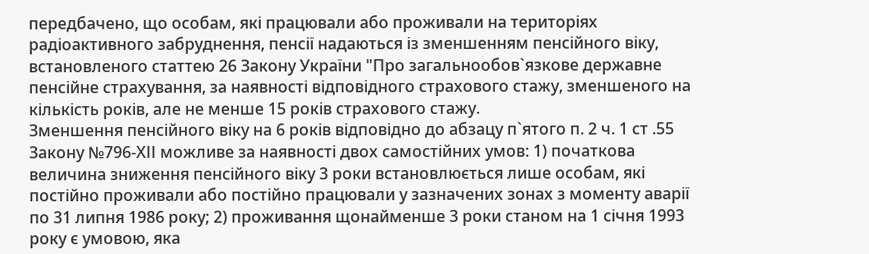передбачено, що особам, які працювали або проживали на територіях радіоактивного забруднення, пенсії надаються із зменшенням пенсійного віку, встановленого статтею 26 Закону України "Про загальнообов`язкове державне пенсійне страхування, за наявності відповідного страхового стажу, зменшеного на кількість років, але не менше 15 років страхового стажу.
Зменшення пенсійного віку на 6 років відповідно до абзацу п`ятого п. 2 ч. 1 ст .55 Закону №796-ХІІ можливе за наявності двох самостійних умов: 1) початкова величина зниження пенсійного віку 3 роки встановлюється лише особам, які постійно проживали або постійно працювали у зазначених зонах з моменту аварії по 31 липня 1986 року; 2) проживання щонайменше 3 роки станом на 1 січня 1993 року є умовою, яка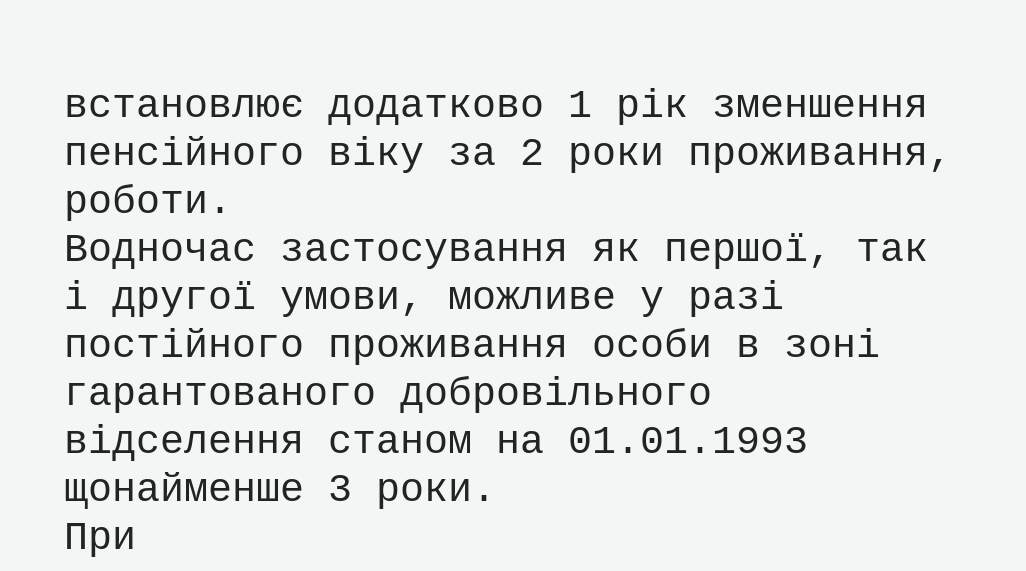встановлює додатково 1 рік зменшення пенсійного віку за 2 роки проживання, роботи.
Водночас застосування як першої, так і другої умови, можливе у разі постійного проживання особи в зоні гарантованого добровільного відселення станом на 01.01.1993 щонайменше 3 роки.
При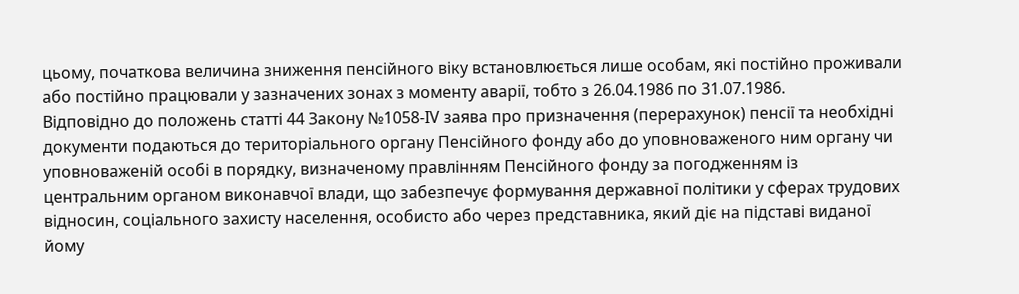цьому, початкова величина зниження пенсійного віку встановлюється лише особам, які постійно проживали або постійно працювали у зазначених зонах з моменту аварії, тобто з 26.04.1986 по 31.07.1986.
Відповідно до положень статті 44 Закону №1058-IV заява про призначення (перерахунок) пенсії та необхідні документи подаються до територіального органу Пенсійного фонду або до уповноваженого ним органу чи уповноваженій особі в порядку, визначеному правлінням Пенсійного фонду за погодженням із центральним органом виконавчої влади, що забезпечує формування державної політики у сферах трудових відносин, соціального захисту населення, особисто або через представника, який діє на підставі виданої йому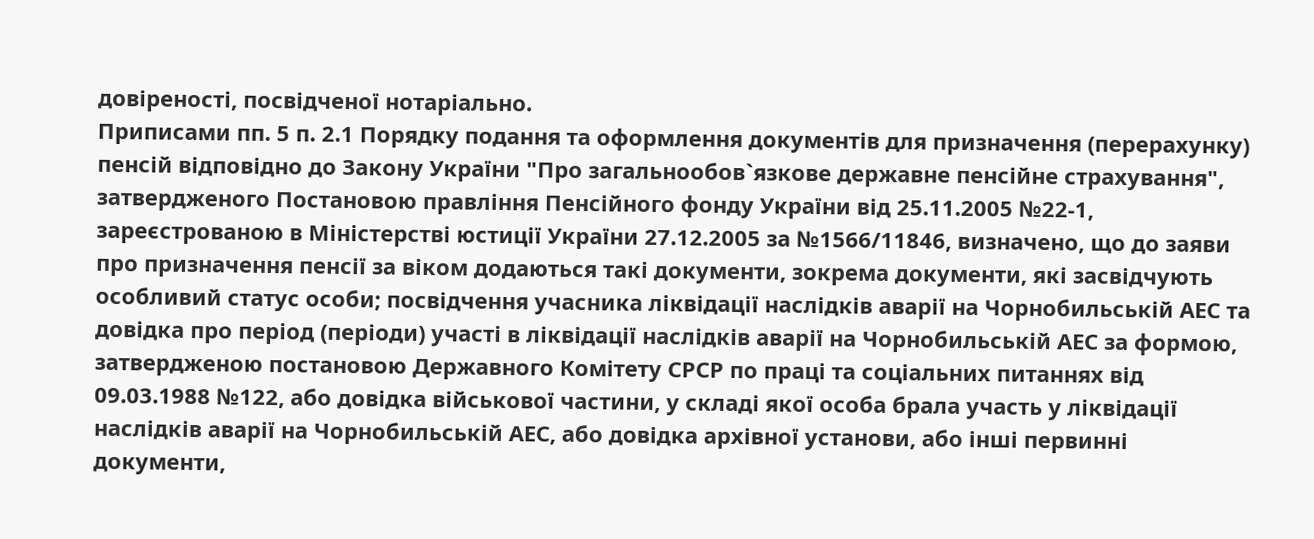довіреності, посвідченої нотаріально.
Приписами пп. 5 п. 2.1 Порядку подання та оформлення документів для призначення (перерахунку) пенсій відповідно до Закону України "Про загальнообов`язкове державне пенсійне страхування", затвердженого Постановою правління Пенсійного фонду України від 25.11.2005 №22-1, зареєстрованою в Міністерстві юстиції України 27.12.2005 за №1566/11846, визначено, що до заяви про призначення пенсії за віком додаються такі документи, зокрема документи, які засвідчують особливий статус особи; посвідчення учасника ліквідації наслідків аварії на Чорнобильській АЕС та довідка про період (періоди) участі в ліквідації наслідків аварії на Чорнобильській АЕС за формою, затвердженою постановою Державного Комітету СРСР по праці та соціальних питаннях від 09.03.1988 №122, або довідка військової частини, у складі якої особа брала участь у ліквідації наслідків аварії на Чорнобильській АЕС, або довідка архівної установи, або інші первинні документи,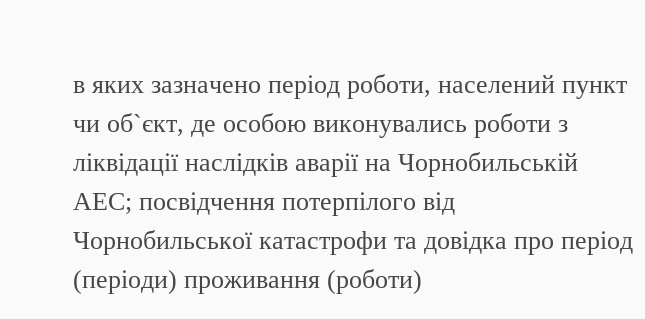в яких зазначено період роботи, населений пункт чи об`єкт, де особою виконувались роботи з ліквідації наслідків аварії на Чорнобильській АЕС; посвідчення потерпілого від Чорнобильської катастрофи та довідка про період (періоди) проживання (роботи)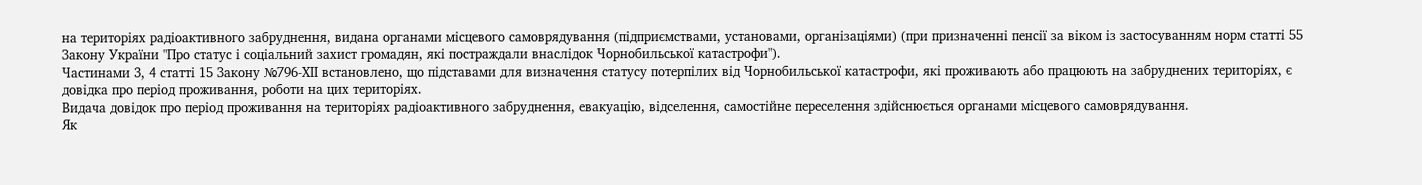на територіях радіоактивного забруднення, видана органами місцевого самоврядування (підприємствами, установами, організаціями) (при призначенні пенсії за віком із застосуванням норм статті 55 Закону України "Про статус і соціальний захист громадян, які постраждали внаслідок Чорнобильської катастрофи").
Частинами 3, 4 статті 15 Закону №796-ХІІ встановлено, що підставами для визначення статусу потерпілих від Чорнобильської катастрофи, які проживають або працюють на забруднених територіях, є довідка про період проживання, роботи на цих територіях.
Видача довідок про період проживання на територіях радіоактивного забруднення, евакуацію, відселення, самостійне переселення здійснюється органами місцевого самоврядування.
Як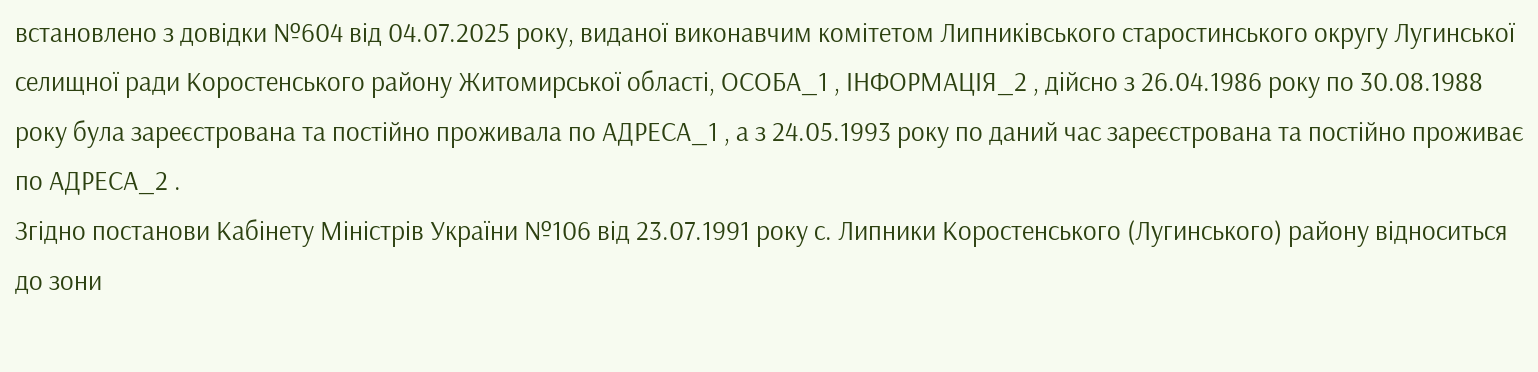встановлено з довідки №604 від 04.07.2025 року, виданої виконавчим комітетом Липниківського старостинського округу Лугинської селищної ради Коростенського району Житомирської області, ОСОБА_1 , ІНФОРМАЦІЯ_2 , дійсно з 26.04.1986 року по 30.08.1988 року була зареєстрована та постійно проживала по АДРЕСА_1 , а з 24.05.1993 року по даний час зареєстрована та постійно проживає по АДРЕСА_2 .
Згідно постанови Кабінету Міністрів України №106 від 23.07.1991 року с. Липники Коростенського (Лугинського) району відноситься до зони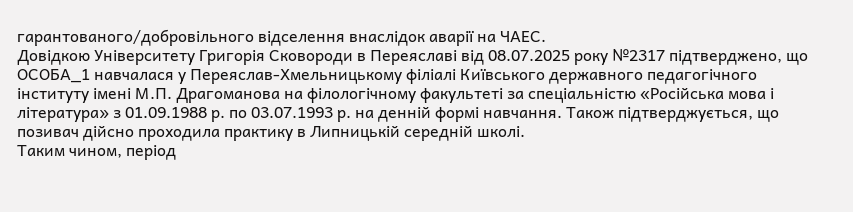гарантованого/добровільного відселення внаслідок аварії на ЧАЕС.
Довідкою Університету Григорія Сковороди в Переяславі від 08.07.2025 року №2317 підтверджено, що ОСОБА_1 навчалася у Переяслав-Хмельницькому філіалі Київського державного педагогічного інституту імені М.П. Драгоманова на філологічному факультеті за спеціальністю «Російська мова і література» з 01.09.1988 р. по 03.07.1993 р. на денній формі навчання. Також підтверджується, що позивач дійсно проходила практику в Липницькій середній школі.
Таким чином, період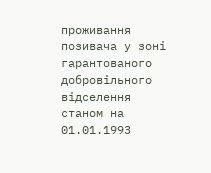проживання позивача у зоні гарантованого добровільного відселення станом на 01.01.1993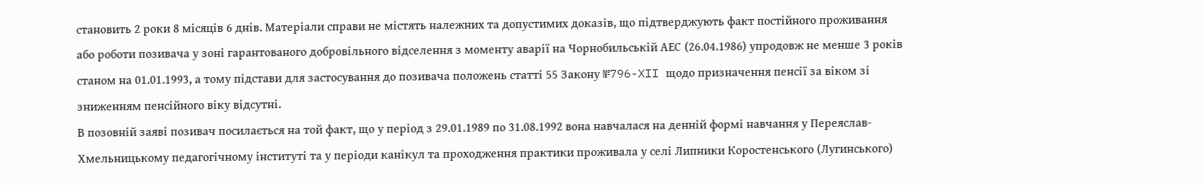становить 2 роки 8 місяців 6 днів. Матеріали справи не містять належних та допустимих доказів, що підтверджують факт постійного проживання або роботи позивача у зоні гарантованого добровільного відселення з моменту аварії на Чорнобильській АЕС (26.04.1986) упродовж не менше 3 років станом на 01.01.1993, а тому підстави для застосування до позивача положень статті 55 Закону №796-XII щодо призначення пенсії за віком зі зниженням пенсійного віку відсутні.
В позовній заяві позивач посилається на той факт, що у період з 29.01.1989 по 31.08.1992 вона навчалася на денній формі навчання у Переяслав-Хмельницькому педагогічному інституті та у періоди канікул та проходження практики проживала у селі Липники Коростенського (Лугинського)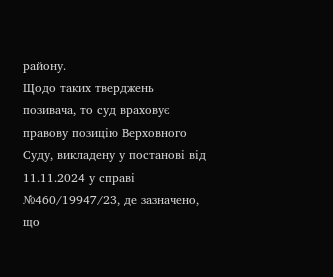району.
Щодо таких тверджень позивача, то суд враховує правову позицію Верховного Суду, викладену у постанові від 11.11.2024 у справі №460/19947/23, де зазначено, що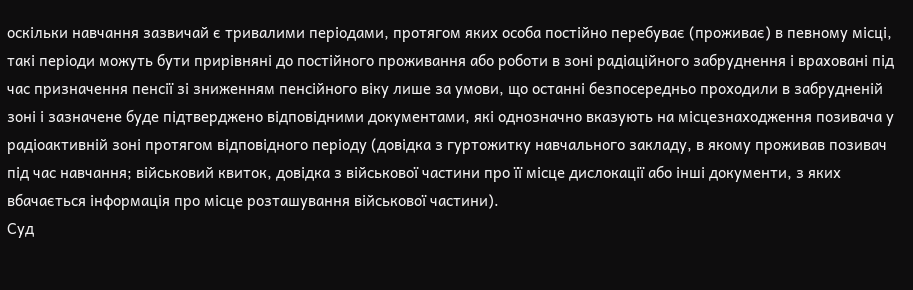оскільки навчання зазвичай є тривалими періодами, протягом яких особа постійно перебуває (проживає) в певному місці, такі періоди можуть бути прирівняні до постійного проживання або роботи в зоні радіаційного забруднення і враховані під час призначення пенсії зі зниженням пенсійного віку лише за умови, що останні безпосередньо проходили в забрудненій зоні і зазначене буде підтверджено відповідними документами, які однозначно вказують на місцезнаходження позивача у радіоактивній зоні протягом відповідного періоду (довідка з гуртожитку навчального закладу, в якому проживав позивач під час навчання; військовий квиток, довідка з військової частини про її місце дислокації або інші документи, з яких вбачається інформація про місце розташування військової частини).
Суд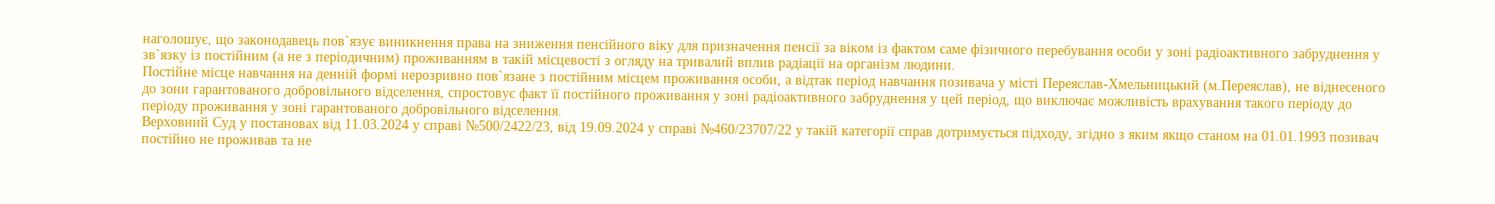наголошує, що законодавець пов`язує виникнення права на зниження пенсійного віку для призначення пенсії за віком із фактом саме фізичного перебування особи у зоні радіоактивного забруднення у зв`язку із постійним (а не з періодичним) проживанням в такій місцевості з огляду на тривалий вплив радіації на організм людини.
Постійне місце навчання на денній формі нерозривно пов`язане з постійним місцем проживання особи, а відтак період навчання позивача у місті Переяслав-Хмельницький (м.Переяслав), не віднесеного до зони гарантованого добровільного відселення, спростовує факт її постійного проживання у зоні радіоактивного забруднення у цей період, що виключає можливість врахування такого періоду до періоду проживання у зоні гарантованого добровільного відселення.
Верховний Суд у постановах від 11.03.2024 у справі №500/2422/23, від 19.09.2024 у справі №460/23707/22 у такій категорії справ дотримується підходу, згідно з яким якщо станом на 01.01.1993 позивач постійно не проживав та не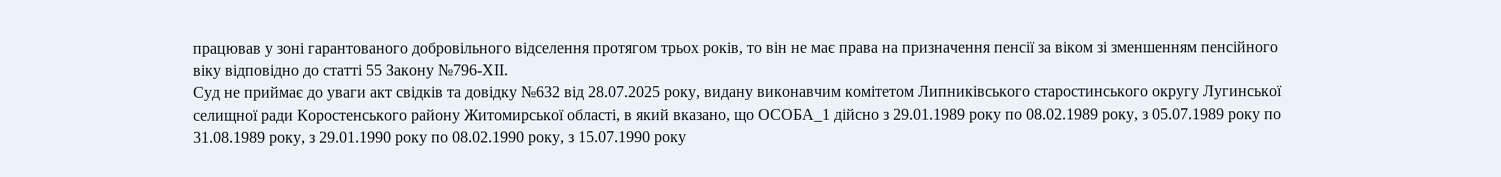працював у зоні гарантованого добровільного відселення протягом трьох років, то він не має права на призначення пенсії за віком зі зменшенням пенсійного віку відповідно до статті 55 Закону №796-ХІІ.
Суд не приймає до уваги акт свідків та довідку №632 від 28.07.2025 року, видану виконавчим комітетом Липниківського старостинського округу Лугинської селищної ради Коростенського району Житомирської області, в який вказано, що ОСОБА_1 дійсно з 29.01.1989 року по 08.02.1989 року, з 05.07.1989 року по 31.08.1989 року, з 29.01.1990 року по 08.02.1990 року, з 15.07.1990 року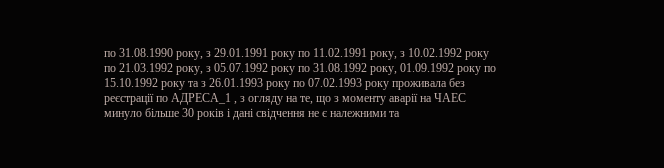по 31.08.1990 року, з 29.01.1991 року по 11.02.1991 року, з 10.02.1992 року по 21.03.1992 року, з 05.07.1992 року по 31.08.1992 року, 01.09.1992 року по 15.10.1992 року та з 26.01.1993 року по 07.02.1993 року проживала без реєстрації по АДРЕСА_1 , з огляду на те, що з моменту аварії на ЧАЕС минуло більше 30 років і дані свідчення не є належними та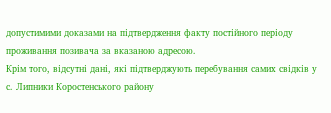допустимими доказами на підтвердження факту постійного періоду проживання позивача за вказаною адресою.
Крім того, відсутні дані, які підтверджують перебування самих свідків у с. Липники Коростенського району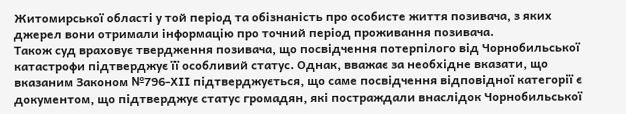Житомирської області у той період та обізнаність про особисте життя позивача, з яких джерел вони отримали інформацію про точний період проживання позивача.
Також суд враховує твердження позивача, що посвідчення потерпілого від Чорнобильської катастрофи підтверджує її особливий статус. Однак, вважає за необхідне вказати, що вказаним Законом №796-ХІІ підтверджується, що саме посвідчення відповідної категорії є документом, що підтверджує статус громадян, які постраждали внаслідок Чорнобильської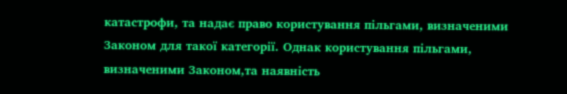катастрофи, та надає право користування пільгами, визначеними Законом для такої категорії. Однак користування пільгами, визначеними Законом,та наявність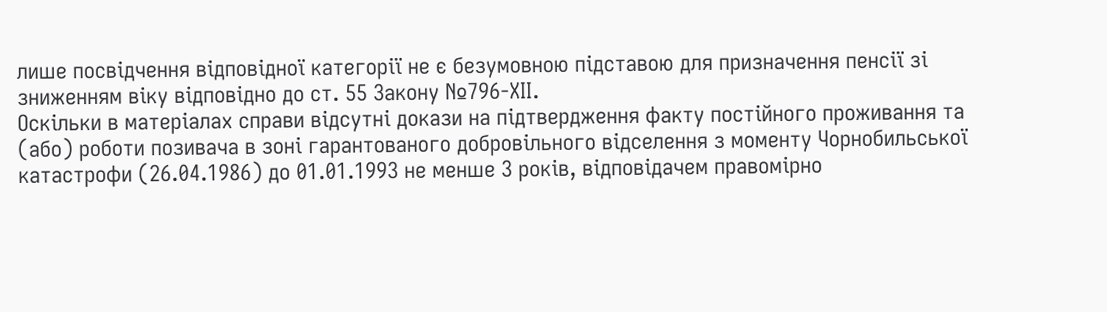лише посвідчення відповідної категорії не є безумовною підставою для призначення пенсії зі зниженням віку відповідно до ст. 55 Закону №796-ХІІ.
Оскільки в матеріалах справи відсутні докази на підтвердження факту постійного проживання та (або) роботи позивача в зоні гарантованого добровільного відселення з моменту Чорнобильської катастрофи (26.04.1986) до 01.01.1993 не менше 3 років, відповідачем правомірно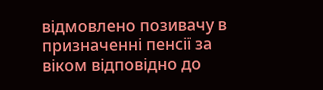відмовлено позивачу в призначенні пенсії за віком відповідно до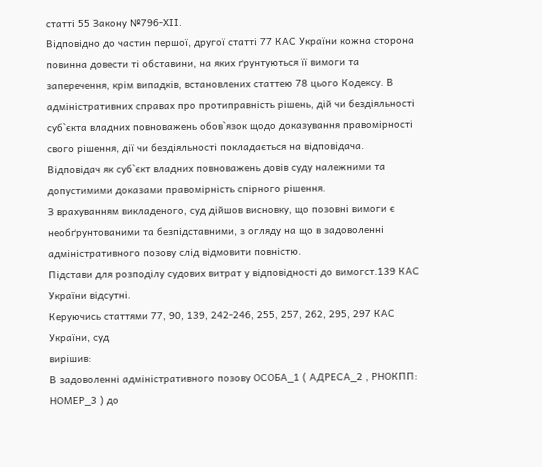статті 55 Закону №796-ХІІ.
Відповідно до частин першої, другої статті 77 КАС України кожна сторона повинна довести ті обставини, на яких ґрунтуються її вимоги та заперечення, крім випадків, встановлених статтею 78 цього Кодексу. В адміністративних справах про протиправність рішень, дій чи бездіяльності суб`єкта владних повноважень обов`язок щодо доказування правомірності свого рішення, дії чи бездіяльності покладається на відповідача.
Відповідач як суб`єкт владних повноважень довів суду належними та допустимими доказами правомірність спірного рішення.
З врахуванням викладеного, суд дійшов висновку, що позовні вимоги є необґрунтованими та безпідставними, з огляду на що в задоволенні адміністративного позову слід відмовити повністю.
Підстави для розподілу судових витрат у відповідності до вимогст.139 КАС України відсутні.
Керуючись статтями 77, 90, 139, 242-246, 255, 257, 262, 295, 297 КАС України, суд
вирішив:
В задоволенні адміністративного позову ОСОБА_1 ( АДРЕСА_2 , РНОКПП: НОМЕР_3 ) до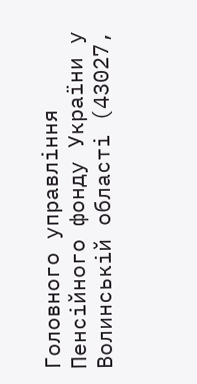Головного управління Пенсійного фонду України у Волинській області (43027,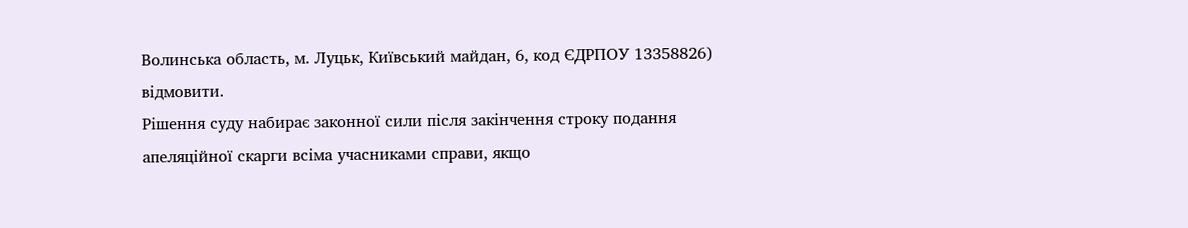Волинська область, м. Луцьк, Київський майдан, 6, код ЄДРПОУ 13358826) відмовити.
Рішення суду набирає законної сили після закінчення строку подання апеляційної скарги всіма учасниками справи, якщо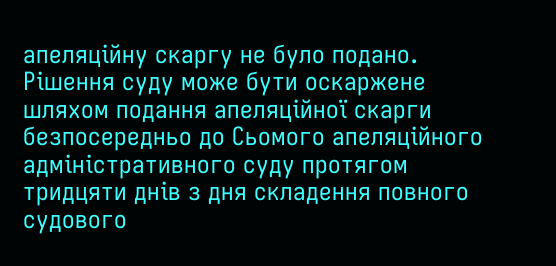апеляційну скаргу не було подано.
Рішення суду може бути оскаржене шляхом подання апеляційної скарги безпосередньо до Сьомого апеляційного адміністративного суду протягом тридцяти днів з дня складення повного судового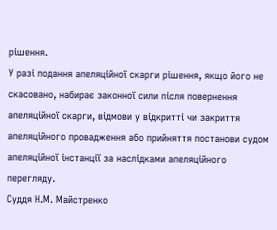рішення.
У разі подання апеляційної скарги рішення, якщо його не скасовано, набирає законної сили після повернення апеляційної скарги, відмови у відкритті чи закриття апеляційного провадження або прийняття постанови судом апеляційної інстанції за наслідками апеляційного перегляду.
Суддя Н.М. Майстренко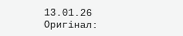13.01.26
Оригінал: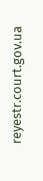reyestr.court.gov.ua